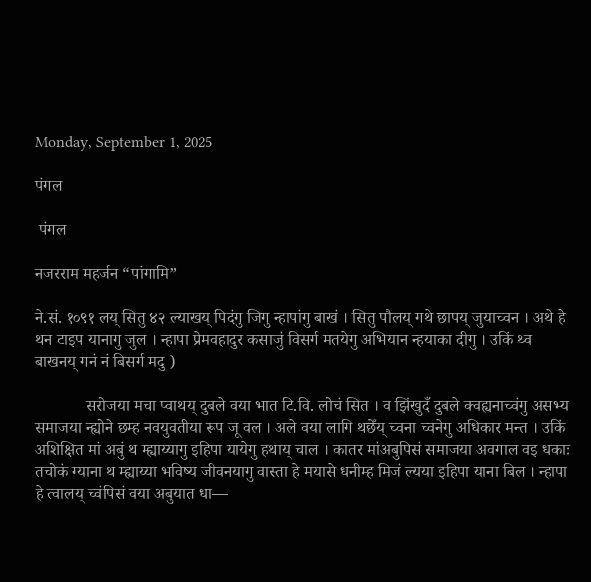Monday, September 1, 2025

पंगल

 पंगल

नजरराम महर्जन “पांगामि”

ने.सं. १०९१ लय् सितु ४२ ल्याखय् पिदंगु जिगु न्हापांगु बाखं । सितु पौलय् गथे छापय् जुयाच्वन । अथे हे थन टाइप यानागु जुल । न्हापा प्रेमवहादुर कसाजुं विसर्ग मतयेगु अभियान न्हयाका दीगु । उकिं थ्व बाखनय् गनं नं बिसर्ग मदु )

            सरोजया मचा प्वाथय् दुबले वया भात टि.वि. लोचं सित । व झिंखुदँ दुबले क्वह्यनाच्वंगु असभ्य समाजया न्ह्योने छम्ह नवयुवतीया रूप जू वल । अले वया लागि थछेँय् च्वना च्वनेगु अधिकार मन्त । उकिं अशिक्षित मां अबुं थ म्ह्याय्यागु इहिपा यायेगु हथाय् चाल । कातर मांअबुपिसं समाजया अवगाल वइ धकाः तचोकं ग्याना थ म्ह्याय्या भविष्य जीवनयागु वास्ता हे मयासे धनीम्ह मिजं ल्यया इहिपा याना बिल । न्हापा हे त्वालय् च्वंपिसं वया अबुयात धा—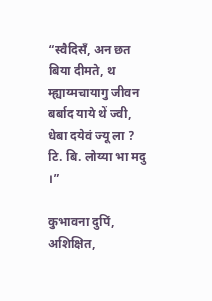“स्वैदिसँ, अन छत बिया दीमते, थ म्ह्याय्मचायागु जीवन बर्बाद याये थें ज्वी, धेबा दयेवं ज्यू ला ? टि. बि. लोय्या भा मदु ।”

कुभावना दुपिं, अशिक्षित,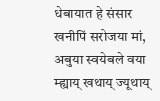धेबायात हे संसार खनीपिं सरोजया मां, अबुया स्वयेबले वया म्ह्याय् खथाय् ज्यूथाय्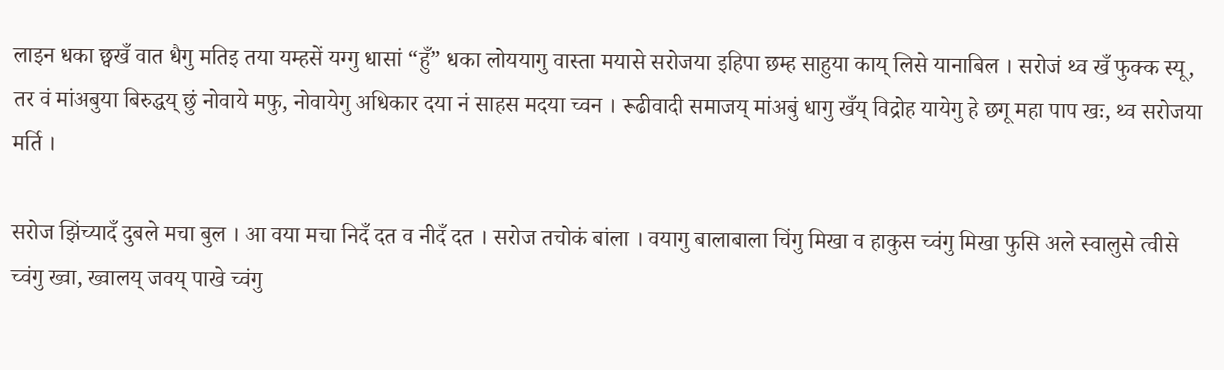लाइन धका छ्वखँ वात धैगु मतिइ तया यम्हसें यग्गु धासां “हुँ” धका लोययागु वास्ता मयासे सरोजया इहिपा छम्ह साहुया काय् लिसे यानाबिल । सरोजं थ्व खँ फुक्क स्यू, तर वं मांअबुया बिरुद्धय् छुं नोवाये मफु, नोवायेगु अधिकार दया नं साहस मदया च्वन । रूढीवादी समाजय् मांअबुं धागु खँय् विद्रोह यायेगु हे छगू महा पाप खः, थ्व सरोजया मर्ति ।

सरोज झिंच्यादँ दुबले मचा बुल । आ वया मचा निदँ दत व नीदँ दत । सरोज तचोकं बांला । वयागु बालाबाला चिंगु मिखा व हाकुस च्वंगु मिखा फुसि अले स्वालुसे त्वीसे च्वंगु ख्वा, ख्वालय् जवय् पाखे च्वंगु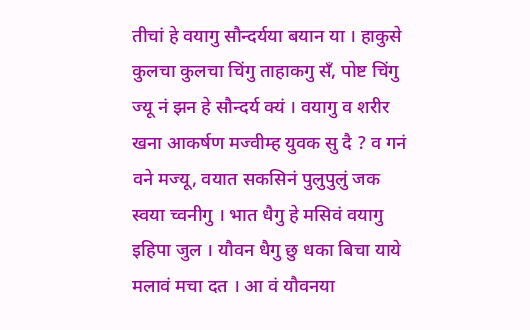तीचां हे वयागु सौन्दर्यया बयान या । हाकुसे कुलचा कुलचा चिंगु ताहाकगु सँ, पोष्ट चिंगु ज्यू नं झन हे सौन्दर्य क्यं । वयागु व शरीर खना आकर्षण मज्वीम्ह युवक सु दै ? व गनं वने मज्यू, वयात सकसिनं पुलुपुलुं जक स्वया च्वनीगु । भात धैगु हे मसिवं वयागु इहिपा जुल । यौवन धैगु छु धका बिचा याये मलावं मचा दत । आ वं यौवनया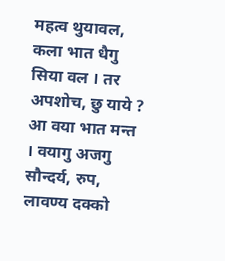महत्व थुयावल, कला भात धैगु सिया वल । तर अपशोच, छु याये ? आ वया भात मन्त । वयागु अजगु सौन्दर्य, रुप, लावण्य दक्को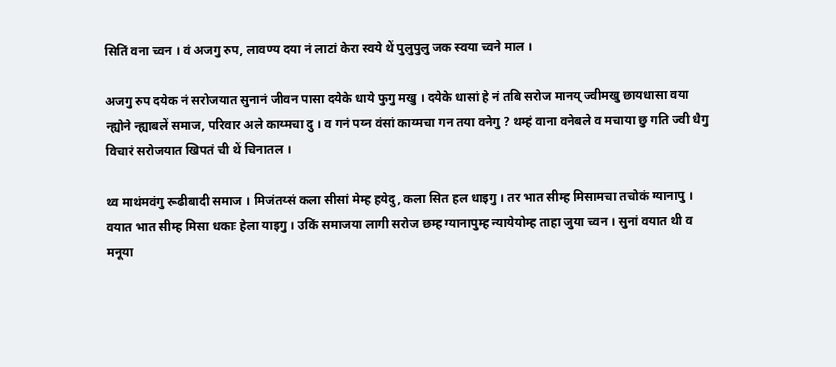सितिं वना च्वन । वं अजगु रुप, लावण्य दया नं लाटां केरा स्वये थें पुलुपुलु जक स्वया च्वने माल ।

अजगु रुप दयेक नं सरोजयात सुनानं जीवन पासा दयेके धाये फुगु मखु । दयेके धासां हे नं तबि सरोज मानय् ज्वीमखु छायधासा वया न्ह्योने न्ह्याबलें समाज, परिवार अले काय्मचा दु । व गनं पय्न वंसां काय्मचा गन तया वनेगु ? थम्हं वाना वनेबले व मचाया छु गति ज्वी धैगु विचारं सरोजयात खिपतं ची थें चिनातल ।

थ्व माथंमवंगु रूढीबादी समाज । मिजंतय्सं कला सीसां मेम्ह हयेदु, कला सित हल धाइगु । तर भात सीम्ह मिसामचा तचोकं ग्यानापु । वयात भात सीम्ह मिसा धकाः हेला याइगु । उकिं समाजया लागी सरोज छम्ह ग्यानापुम्ह न्यायेयोम्ह ताहा जुया च्वन । सुनां वयात थी व मनूया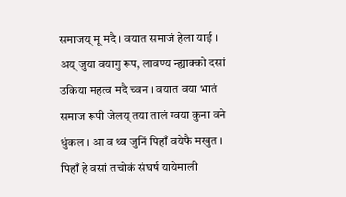समाजय् मू मदै । वयात समाजं हेला याई । अय् जुया वयागु रूप, लावण्य न्ह्याक्को दसां उकिया महत्व मदै च्वन । वयात वया भातं समाज रूपी जेलय् तया तालं ग्वया कुना वने धुंकल । आ व थ्व जुनिं पिहाँ वयेफै मखुत । पिहाँ हे वसां तचोकं संघर्ष यायेमाली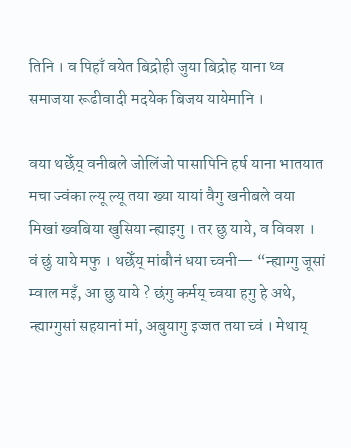तिनि । व पिहाँ वयेत बिद्रोही जुया बिद्रोह याना थ्व समाजया रूढीवादी मदयेक बिजय यायेमानि ।

वया थछेँय् वनीबले जोलिंजो पासापिनि हर्ष याना भातयात मचा ज्वंका ल्यू ल्यू तया ख्या यायां वैगु खनीबले वया मिखां ख्वबिया खुसिया न्ह्याइगु । तर छु याये, व विवश । वं छुं याये मफु । थछेँय् मांबौनं धया च्वनी— “न्ह्याग्गु जूसां म्वाल मइँ, आ छु याये ? छंगु कर्मय् च्वया हगु हे अथे, न्ह्याग्गुसां सहयानां मां, अबुयागु इज्जत तया च्वं । मेथाय्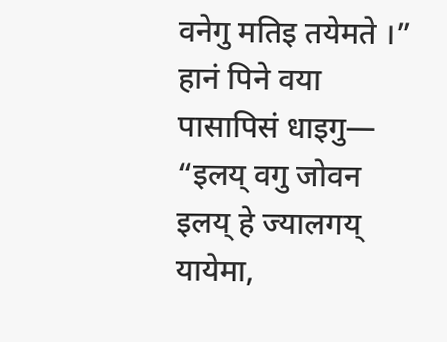वनेगु मतिइ तयेमते ।” हानं पिने वया पासापिसं धाइगु— “इलय् वगु जोवन इलय् हे ज्यालगय् यायेमा,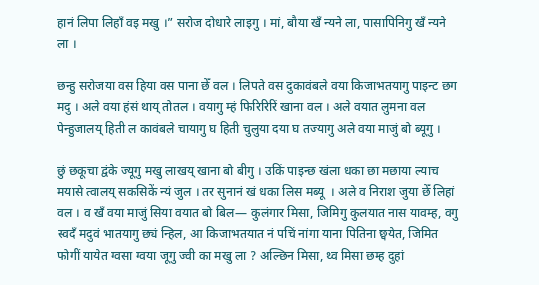हानं लिपा लिहाँ वइ मखु ।” सरोज दोधारे लाइगु । मां, बौया खँ न्यने ला, पासापिनिगु खँ न्यने ला ।

छन्हु सरोजया वस हिया वस पाना छेँ वल । लिपते वस दुकावंबले वया किजाभतयागु पाइन्ट छग मदु । अले वया हंसं थाय् तोतल । वयागु म्हं फिरिरिरिं खाना वल । अले वयात लुमना वल पेन्हुजालय् हिती ल कावंबले चायागु घ हिती चुलुया दया घ तज्यागु अले वया माजुं बो ब्यूगु ।

छुं छकूचा द्वंके ज्यूगु मखु लाखय् खाना बो बीगु । उकिं पाइन्छ खंला धका छा मछाया ल्याच मयासे त्वालय् सकसिकें न्यं जुल । तर सुनानं खं धका लिस मब्यू  । अले व निराश जुया छेँ लिहां वल । व खँ वया माजुं सिया वयात बो बिल— कुलंगार मिसा, जिमिगु कुलयात नास यावम्ह, वगु स्वदँ मदुवं भातयागु छ्यं न्हिल, आ किजाभतयात नं पचिं नांगा याना पितिना छ्वयेत, जिमित फोगीं यायेत ग्वसा ग्वया जूगु ज्वी का मखु ला ? अल्छिन मिसा, थ्व मिसा छम्ह दुहां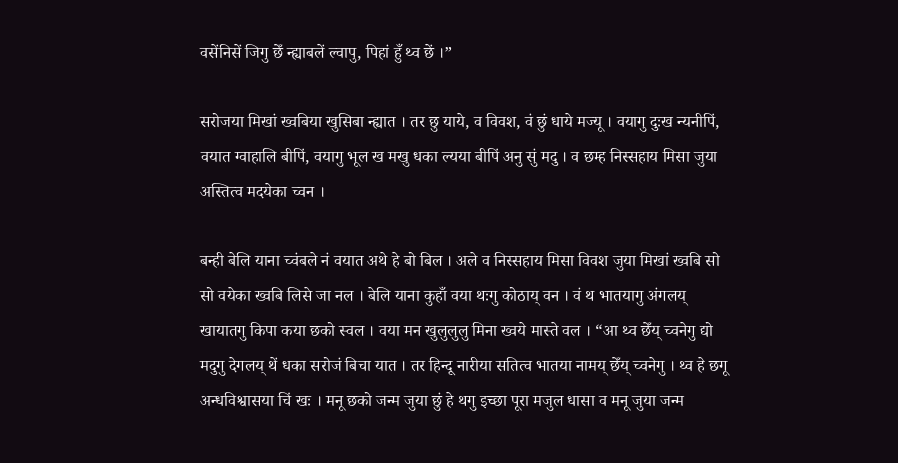वसेंनिसें जिगु छेँ न्ह्याबलें ल्वापु, पिहां हुँ थ्व छें ।”

सरोजया मिखां ख्वबिया खुसिबा न्ह्यात । तर छु याये, व विवश, वं छुं धाये मज्यू । वयागु दुःख न्यनीपिं, वयात ग्वाहालि बीपिं, वयागु भूल ख मखु धका ल्यया बीपिं अनु सुं मदु । व छम्ह निस्सहाय मिसा जुया अस्तित्व मदयेका च्वन ।

बन्ही बेलि याना च्वंबले नं वयात अथे हे बो बिल । अले व निस्सहाय मिसा विवश जुया मिखां ख्वबि सो सो वयेका ख्वबि लिसे जा नल । बेलि याना कुहाँ वया थःगु कोठाय् वन । वं थ भातयागु अंगलय् खायातगु किपा कया छको स्वल । वया मन खुलुलुलु मिना ख्वये मास्ते वल । “आ थ्व छेँय् च्वनेगु द्यो मदुगु देगलय् थें धका सरोजं बिचा यात । तर हिन्दू नारीया सतित्व भातया नामय् छेँय् च्वनेगु । थ्व हे छगू अन्धविश्वासया चिं खः । मनू छको जन्म जुया छुं हे थगु इच्छा पूरा मजुल धासा व मनू जुया जन्म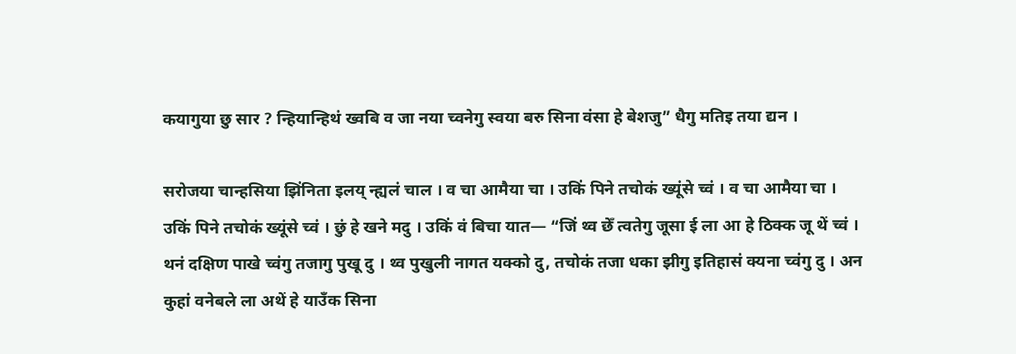कयागुया छु सार ? न्हियान्हिथं ख्वबि व जा नया च्वनेगु स्वया बरु सिना वंसा हे बेशजु” धैगु मतिइ तया द्यन ।

सरोजया चान्हसिया झिंनिता इलय् न्ह्यलं चाल । व चा आमैया चा । उकिं पिने तचोकं ख्यूंसे च्वं । व चा आमैया चा । उकिं पिने तचोकं ख्यूंसे च्वं । छुं हे खने मदु । उकिं वं बिचा यात— “जिं थ्व छेँ त्वतेगु जूसा ई ला आ हे ठिक्क जू थें च्वं । थनं दक्षिण पाखे च्वंगु तजागु पुखू दु । थ्व पुखुली नागत यक्को दु, तचोकं तजा धका झीगु इतिहासं क्यना च्वंगु दु । अन कुहां वनेबले ला अथें हे याउँक सिना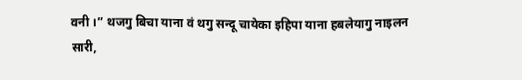वनी ।” थजगु बिचा याना वं थगु सन्दू चायेका इहिपा याना हबलेयागु नाइलन सारी,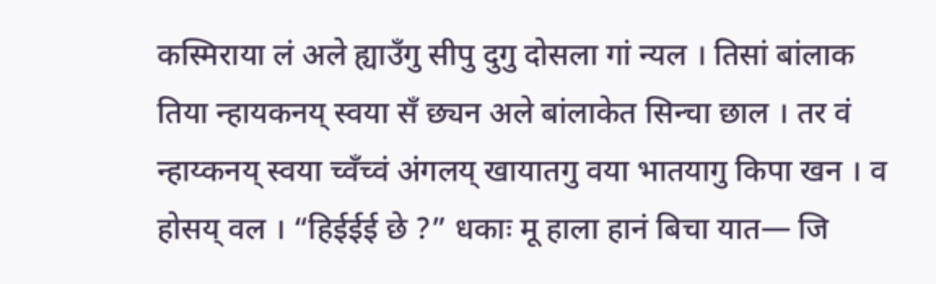कस्मिराया लं अले ह्याउँगु सीपु दुगु दोसला गां न्यल । तिसां बांलाक तिया न्हायकनय् स्वया सँ छ्यन अले बांलाकेत सिन्चा छाल । तर वं न्हाय्कनय् स्वया च्वँच्वं अंगलय् खायातगु वया भातयागु किपा खन । व होसय् वल । “हिईईई छे ?” धकाः मू हाला हानं बिचा यात— जि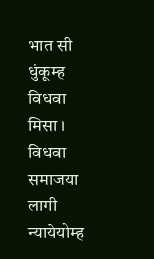भात सी धुंकूम्ह विधवा मिसा । विधवा समाजया लागी न्यायेयोम्ह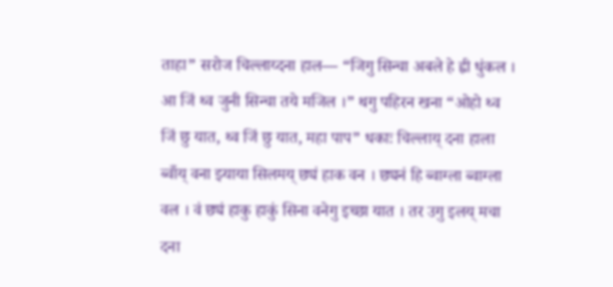ताहा” सरोज चिल्लाय्दना हाल— “जिगु सिन्चा अबले हे ह्वी धुंकल । आ जिं थ्व जुनी सिन्चा तये मजिल ।” थगु पहिरन खना “ओहो थ्व जिं छु यात, थ्व जिं छु यात, महा पाप” धकाः चिल्लाय् दना हाला ब्वाँय् वना झ्याया सिलमय् छ्यं हाक वन । छ्यनं हि ब्वाग्ला ब्वाग्ला वल । वं छ्यं हाकु हाकुं सिना वनेगु इच्छा यात । तर उगु इलय् मचा दना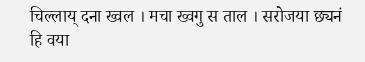चिल्लाय् दना ख्वल । मचा ख्वगु स ताल । सरोजया छ्यनं हि वया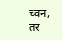च्वन, तर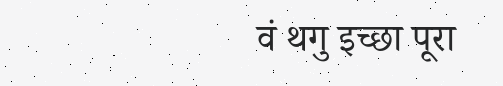वं थगु इच्छा पूरा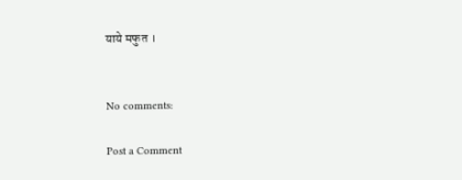याये मफुत ।


No comments:

Post a Comment